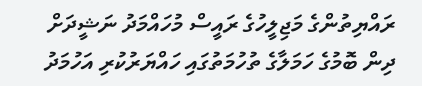ރައްޔިތުންގެ މަޖިލީހުގެ ރައީސް މުހައްމަދު ނަޝީދަށް ދިން ބޮމުގެ ހަމަލާގެ ތުހުމަތުގައި ހައްޔަރުކުރި އަހުމަދު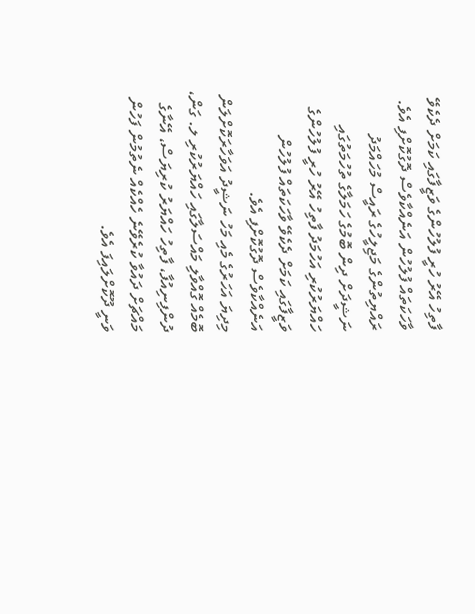ފާތިހު އޭރު ހުރީ ފުލުހުންގެ ވަޒީފާގައި ކަމަށް ދެކެވޭ ވާހަކަތައް ފުލުހުން އަނެއްކާވެސް ދޮގުކޮށްފި އެވެ.
ރައްޔިތުންގެ މަޖިލީހުގެ ރައީސް މުހައްމަދު ނަޝީދަށް ދިން ބޮމުގެ ހަމަލާގެ ތުހުމަތުގައި ހައްޔަރުކުރި އަހުމަދު ފާތިހު އޭރު ހުރީ ފުލުހުންގެ ވަޒީފާގައި ކަމަށް ދެކެވޭ ވާހަކަތައް ފުލުހުން އަނެއްކާވެސް ދޮގުކޮށްފި އެވެ.
މިދިޔަ އަހަރުގެ މެއި މަހު ނަޝީދު އަވަހާރަކޮށްލަން ބޮމެއް ގޮއްވާލި މައްސަލާގައި ހައްޔަރުކުރި ލ. ގަން، ދުންފިނިއުފާ، ފާތިހު ހައްޔަރު ކުރިޔަސް، އޭނާގެ މައްޗަށް ދައުވާ ކުރެވޭނެ ހެއްކެއް ނެތުމުން ފަހުން ވަނީ ދޫކޮށްލައިފަ އެވެ.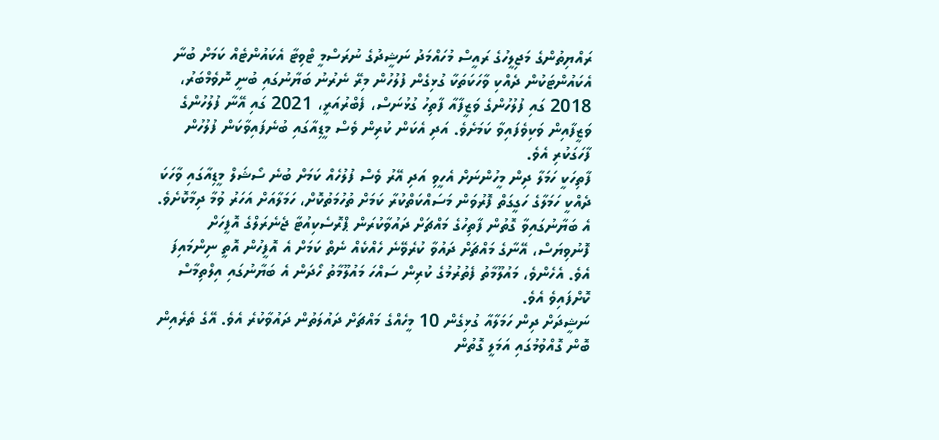ރައްޔިތުންގެ މަޖިލީހުގެ ރައީސް މުހައްމަދު ނަޝީދުގެ ނުރަސްމީ ޓްވިޓާ އެކައުންޓެއް ކަމަށް ބުނާ އެކައުންޓަކުން ދެއްކި ވާހަކަތަކާ ގުޅިގެން ފުލުހުން މިރޭ ނެރުނު ބަޔާނުގައި ބުނީ ނޮވެމްބަރު، 2018 ގައި ފުލުހުންގެ ވަޒީފާއާ ފާތިހު ގުޅުނަސް، ފެބްރުއަރީ، 2021 ގައި އޭނާ ފުލުހުންގެ ވަޒީފާއިން ވަކިވެފައިވާ ކަމަށެވެ. އަދި އެކަން ކުރިން ވެސް މީޑިއާގައި ބުނެފައިވާކަން ފުލުހުން ފާހަގަކުރި އެވެ.
ފާތިހަކީ ހަމަލާ ދިން މީހުންނަށް އެހީވި އަދި އޭރު ވެސް ފުލުހެއް ކަމަށް ބުނެ ސޯޝަލް މީޑިއާގައި ވާހަކަ ދެއްކީ ހަމަލާގެ ހަގީގަތް ފޮރުވަން މަސައްކަތްކުރާ ކަމަށް ތުހުމަތުކޮށް، ހަމަލާއަށް އަހަރު ވުމާ ދިމާކޮށެވެ.
އެ ބަޔާނުގައިވާ ގޮތުން ފާތިހުގެ މައްޗަށް ދައުވާކުރަން ޕްރޮސެކިއުޓާ ޖެނެރަލްގެ އޮފީހަށް ފޮނުވިޔަސް، އޭނާގެ މައްޗަށް ދައުވާ ކުރެވޭނެ ހެއްކެއް ނެތް ކަމަށް އެ އޮފީހުން އޮތީ ނިންމައިފަ އެވެ. އެހެންވެ، މައުލޫމާތު ފެތުރުމުގެ ކުރިން ސައްހަ މައުލޫމާތު ހޯދަން އެ ބަޔާނުގައި އިލްތިމާސް ކޮށްފައިވެ އެވެ.
ނަޝީދަށް ދިން ހަމަލާއާ ގުޅިގެން 10 މީހެއްގެ މައްޗަށް ދައުލަތުން ދައުވާކުރެ އެވެ. އޭގެ ތެރެއިން ބޮން ގޮއްވުމުގައި އަމަލީ ގޮތުން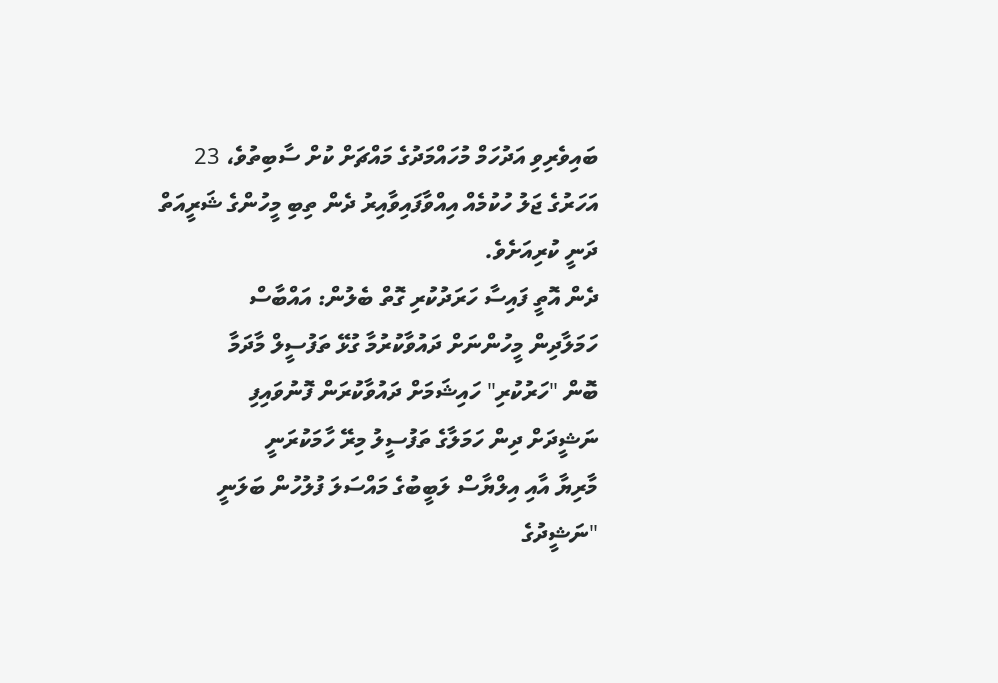ބައިވެރިވި އަދުހަމް މުހައްމަދުގެ މައްޗަށް ކުށް ސާބިތުވެ، 23 އަހަރުގެ ޖަލު ހުކުމެއް އިއްވާފައިވާއިރު ދެން ތިބި މީހުންގެ ޝަރީއަތް ދަނީ ކުރިއަށެވެ.
ދެން އޮތީ ފައިސާ ހަރަދުކުރި ގޮތް ބެލުން: އައްބާސް
ހަމަލާދިން މީހުންނަށް ދައުވާކުރުމާ ގުޅޭ ތަފުސީލް މާދަމާ
ބޮން "ހަރުކުރި" ހައިޝަމަށް ދައުވާކުރަން ފޮނުވައިފި
ނަޝީދަށް ދިން ހަމަލާގެ ތަފުސީލު މިރޭ ހާމަކުރަނީ
މާރިޔާ އާއި އިލްޔާސް ލަބީބުގެ މައްސަލަ ފުލުހުން ބަލަނީ
"ނަޝީދުގެ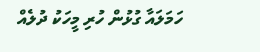ހަމަލައާ ގުޅުން ހުރި މީހަކު ދުލެއް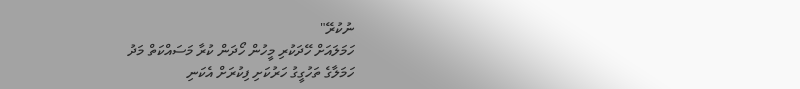ނުކުރޭ"
ހަމަލައަށް ހޭދަކުރި މީހުން ހޯދަން ކުރާ މަސައްކަތް މަދު
ހަމަލާގެ ތަހުގީގު ހަރުކަށި ފިކުރަށް އެކަނި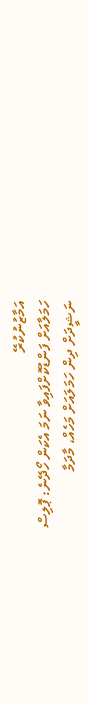އަމާޒުނުކުރޭ
ހަމަލާއަށް ފަންޑުކޮށްފައިވާ ނަމަ އެކަން ހޯދޭނެ: ޕޮލިސް
ނަޝީދަށް ދިން ހަމަލައަށް މަހެއް، މާދަމާ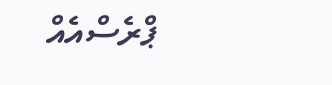ޕްރެސްއެއް